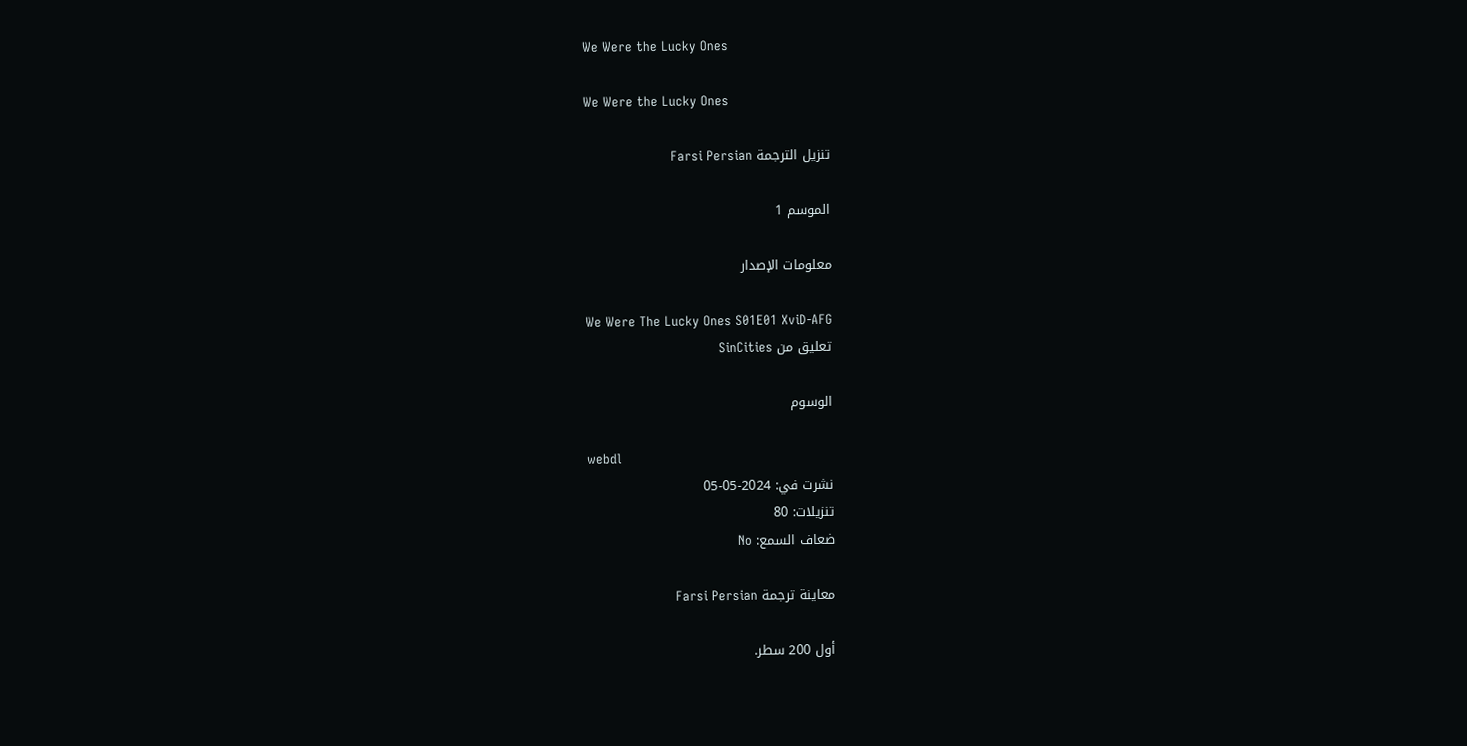We Were the Lucky Ones

We Were the Lucky Ones

تنزيل الترجمة Farsi Persian

الموسم 1

معلومات الإصدار

We Were The Lucky Ones S01E01 XviD-AFG
تعليق من SinCities

الوسوم

webdl
نشرت في: 2024-05-05
تنزيلات: 80
ضعاف السمع: No

معاينة ترجمة Farsi Persian

أول 200 سطر.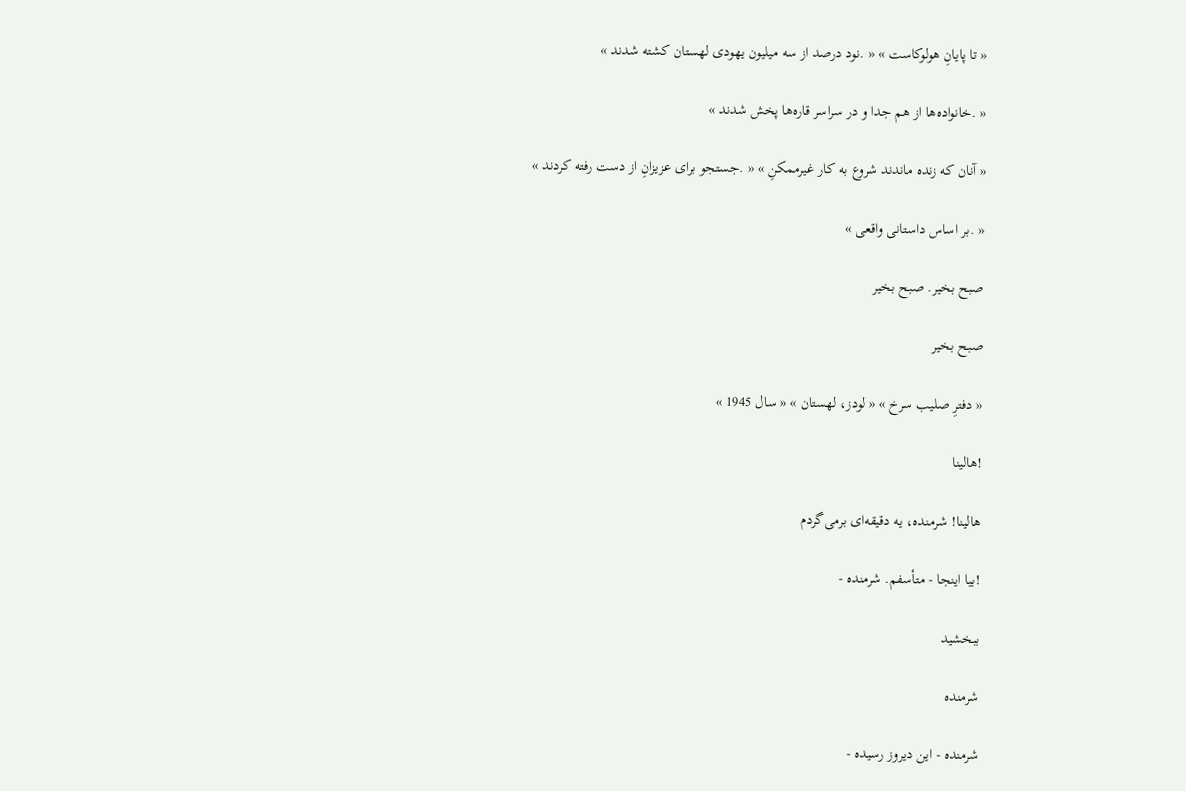« تا پایانِ هولوکاست » « .نود درصد از سه میلیون یهودی لهستان کشته شدند »

« .خانواده‌ها از هم جدا و در سراسر قاره‌ها پخش شدند »

« آنان که زنده ماندند شروع به کار غیرممکنِ » « .جستجو برای عزیزانِ از دست رفته کردند »

« .بر اساس داستانی واقعی »

صبح بخیر. صبح بخیر

صبح بخیر

« دفترِ صلیب سرخ » « لودز، لهستان » « سال 1945 »

!هالینا

هالینا! شرمنده، یه دقیقه‌ای برمی‌گردم

!بیا اینجا - متأسفم. شرمنده -

ببخشید

شرمنده

شرمنده - این دیروز رسیده -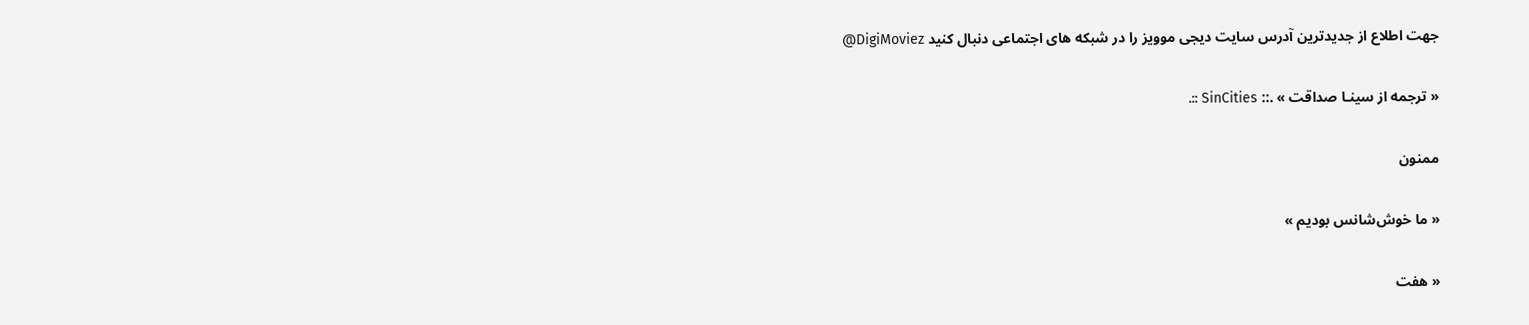جهت اطلاع از جدیدترین آدرس سایت دیجی موویز را در شبکه های اجتماعی دنبال کنید DigiMoviez@

« ترجمه از سینـا صداقت » .:: SinCities ::.

ممنون

« ما خوش‌شانس بودیم »

« هفت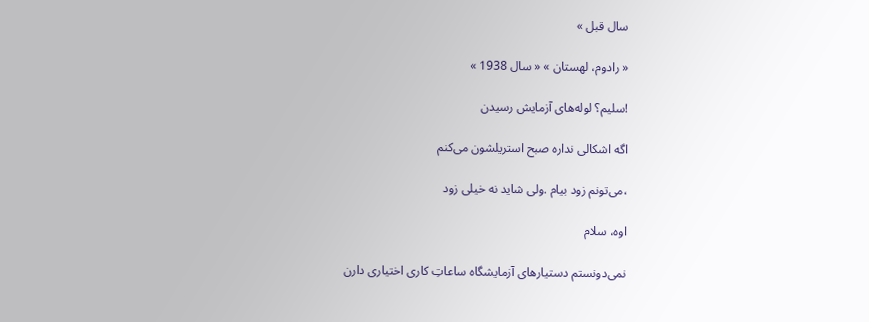سال قبل »

« رادوم، لهستان » « سال 1938 »

!سلیم؟ لوله‌های آزمایش رسیدن

اگه اشکالی نداره صبح استریلشون می‌کنم

،می‌تونم زود بیام .ولی شاید نه خیلی زود

اوه، سلام

نمی‌دونستم دستیارهای آزمایشگاه ساعاتِ کاری اختیاری دارن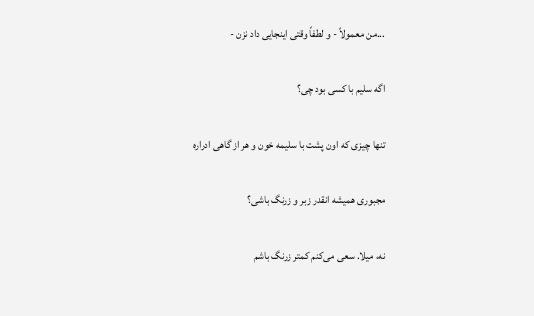...من معمولاً - و لطفاً وقتی اینجایی داد نزن -

اگه سلیم با کسی بود چی؟

تنها چیزی که اون پشت با سلیمه خون و هر از گاهی ادراره

مجبوری همیشه انقدر زبر و زرنگ باشی؟

نه، میلا. سعی می‌کنم کمتر زرنگ باشم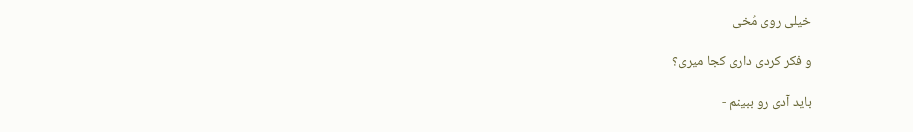خیلی روی مُخی

و فکر کردی داری کجا میری؟

باید آدی رو ببینم -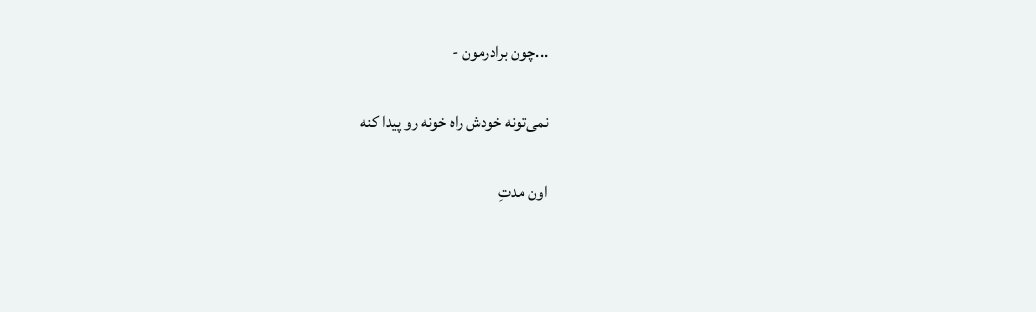...چون برادرمون -

نمی‌تونه خودش راه خونه رو پیدا کنه

اون مدتِ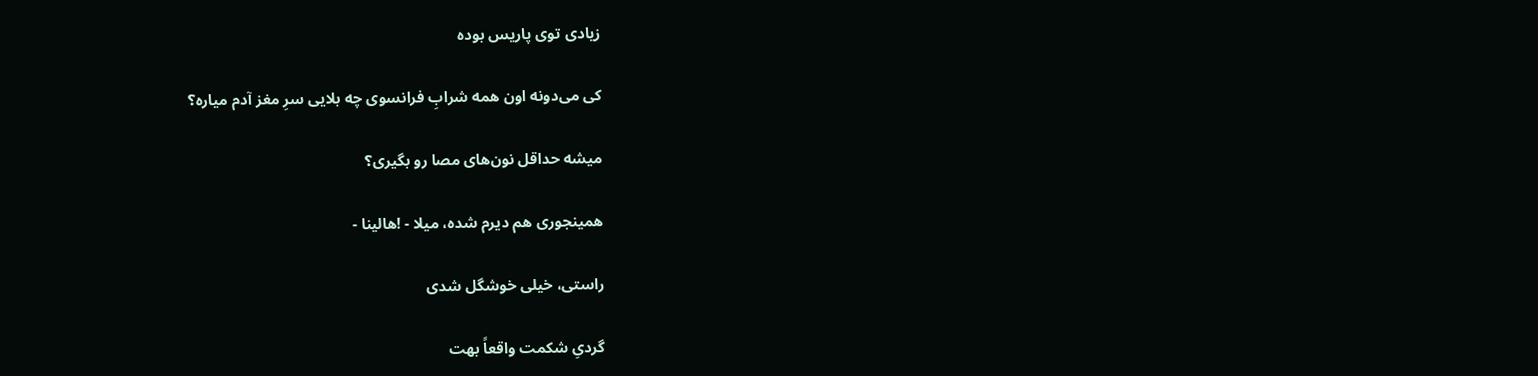زیادی توی پاریس بوده

کی می‌دونه اون همه شرابِ فرانسوی چه بلایی سرِ مغز آدم میاره؟

میشه حداقل نون‌های مصا رو بگیری؟

همینجوری هم دیرم شده، میلا - !هالینا -

راستی، خیلی خوشگل شدی

گردیِ شکمت واقعاً بهت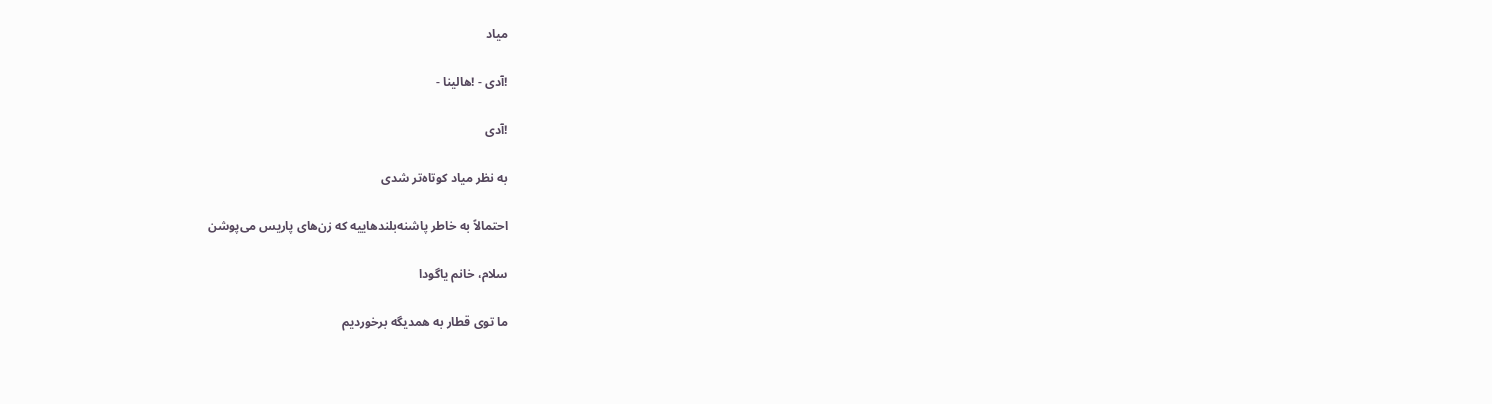میاد

!آدی - !هالینا -

!آدی

به نظر میاد کوتاه‌تر شدی

احتمالاً به خاطر پاشنه‌بلندهاییه که زن‌های پاریس می‌پوشن

سلام، خانم یاگودا

ما توی قطار به همدیگه برخوردیم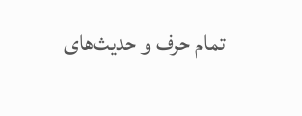تمام حرف و حدیث‌های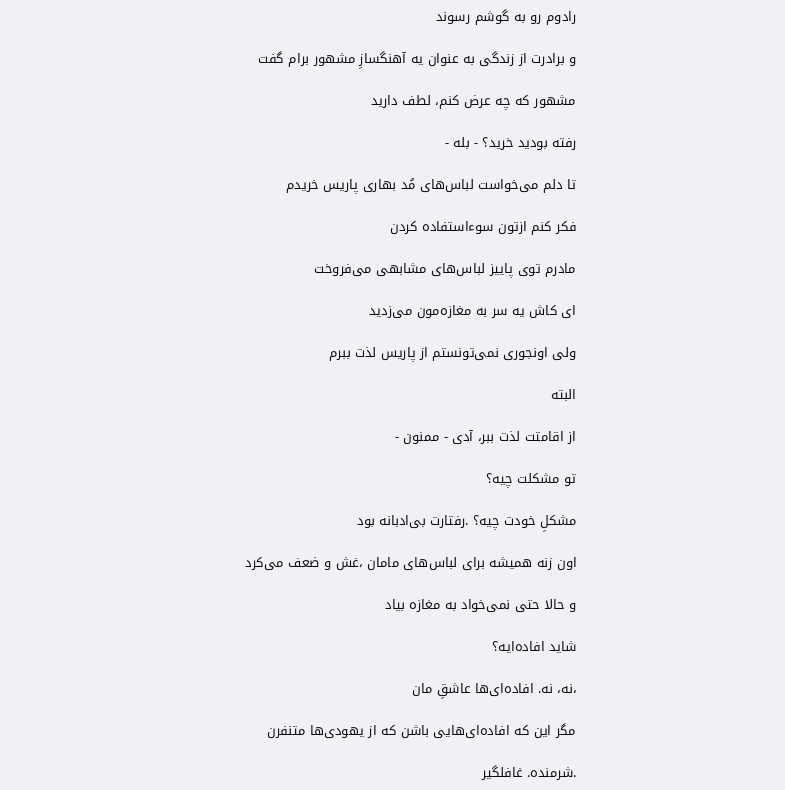رادوم رو به گوشم رسوند

و برادرت از زندگی به عنوان یه آهنگسازِ مشهور برام گفت

مشهور که چه عرض کنم، لطف دارید

رفته بودید خرید؟ - بله -

تا دلم می‌خواست لباس‌های مُد بهاری پاریس خریدم

فکر کنم ازتون سوءاستفاده کردن

مادرم توی پاییز لباس‌های مشابهی می‌فروخت

ای کاش یه سر به مغازه‌مون می‌زدید

ولی اونجوری نمی‌تونستم از پاریس لذت ببرم

البته

از اقامتت لذت ببر، آدی - ممنون -

تو مشکلت چیه؟

مشکلِ خودت چیه؟ .رفتارت بی‌ادبانه بود

اون زنه همیشه برای لباس‌های مامان ،غش و ضعف می‌کرد

و حالا حتی نمی‌خواد به مغازه بیاد

شاید افاده‌ایه؟

،نه، نه. افاده‌ای‌ها عاشقِ مان

مگر این که افاده‌ای‌هایی باشن که از یهودی‌ها متنفرن

.شرمنده. غافلگیر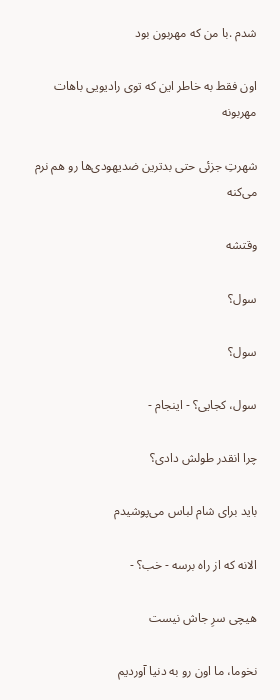شدم .با من که مهربون بود

اون فقط به خاطر این که توی رادیویی باهات مهربونه

شهرتِ جزئی حتی بدترین ضدیهودی‌ها رو هم نرم می‌کنه

وقتشه

سول؟

سول؟

سول، کجایی؟ - اینجام -

چرا انقدر طولش دادی؟

باید برای شام لباس می‌پوشیدم

الانه که از راه برسه - خب؟ -

هیچی سرِ جاش نیست

نخوما، ما اون رو به دنیا آوردیم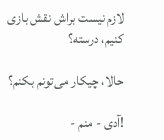لازم نیست براش نقش بازی کنیم، درسته؟

حالا، چیکار می‌تونم بکنم؟

!آدی - منم -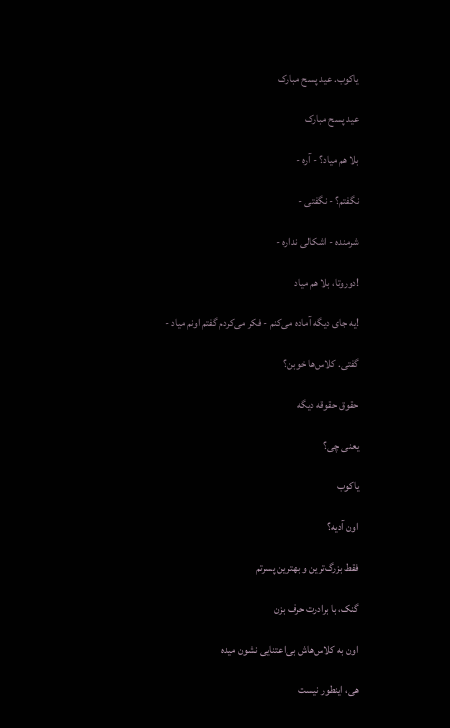یاکوب. عید پسح مبارک

عید پسح مبارک

بلا هم میاد؟ - آره -

نگفتم؟ - نگفتی -

شرمنده - اشکالی نداره -

!دوروتا، بلا هم میاد

!یه جای دیگه آماده می‌کنم - فکر می‌کردم گفتم اونم میاد -

گفتی. کلاس‌ها خوبن؟

حقوق حقوقه دیگه

یعنی چی؟

یاکوب

اون آدیه؟

فقط بزرگ‌ترین و بهترین پسرتم

گنک، با برادرت حرف بزن

اون به کلاس‌هاش بی‌اعتنایی نشون میده

هی، اینطور نیست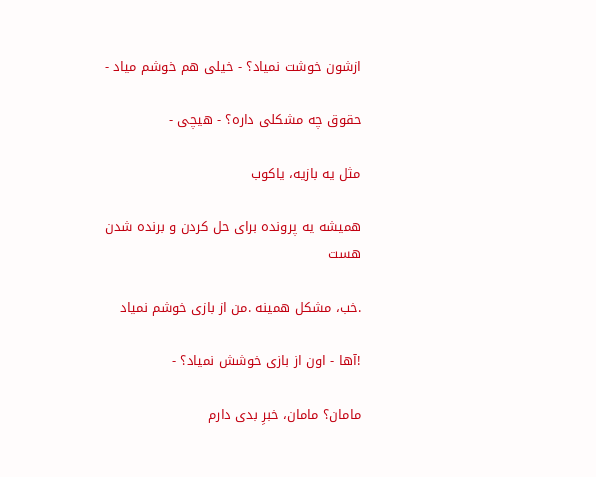ازشون خوشت نمیاد؟ - خیلی هم خوشم میاد -

حقوق چه مشکلی داره؟ - هیچی -

مثل یه بازیه، یاکوب

همیشه یه پرونده برای حل کردن و برنده شدن هست

.خب، مشکل همینه .من از بازی خوشم نمیاد

!آها - اون از بازی خوشش نمیاد؟ -

مامان؟ مامان، خبرِ بدی دارم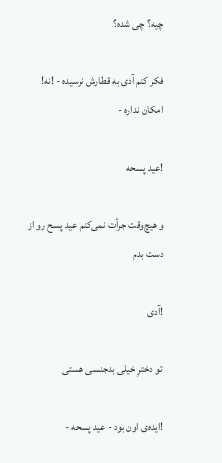چیه؟ چی شده؟

فکر کنم آدی به قطارش نرسیده - !نه! امکان نداره -

!عید پسحه

و هیچ‌وقت جرأت نمی‌کنم عید پسح رو از دست بدم

!آدی

تو دخترِ خیلی بدجنسی هستی

!ایده‌ی اون بود - عید پسحه -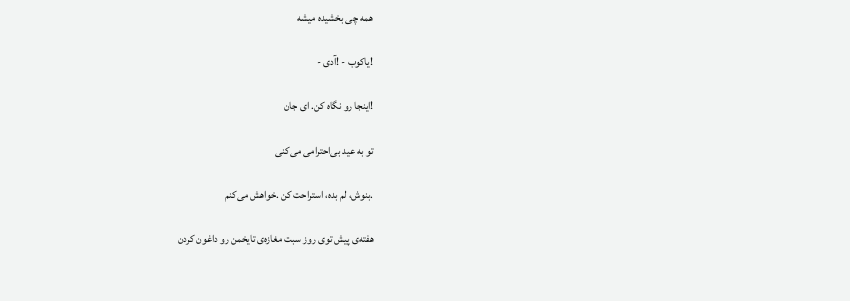همه چی بخشیده میشه

!یاکوب - !آدی -

!اینجا رو نگاه کن. ای جان

تو به عید بی‌احترامی می‌کنی

.بنوش، لم بده، استراحت کن .خواهش می‌کنم

هفته‌ی پیش توی روز سبت مغازه‌ی تایخمن رو داغون کردن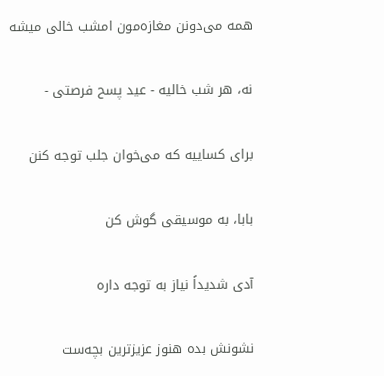همه می‌دونن مغازه‌مون امشب خالی میشه

نه، هر شب خالیه - عید پسح فرصتی -

برای کساییه که می‌خوان جلب توجه کنن

بابا، به موسیقی گوش کن

آدی شدیداً نیاز به توجه داره

نشونش بده هنوز عزیزترین بچه‌ست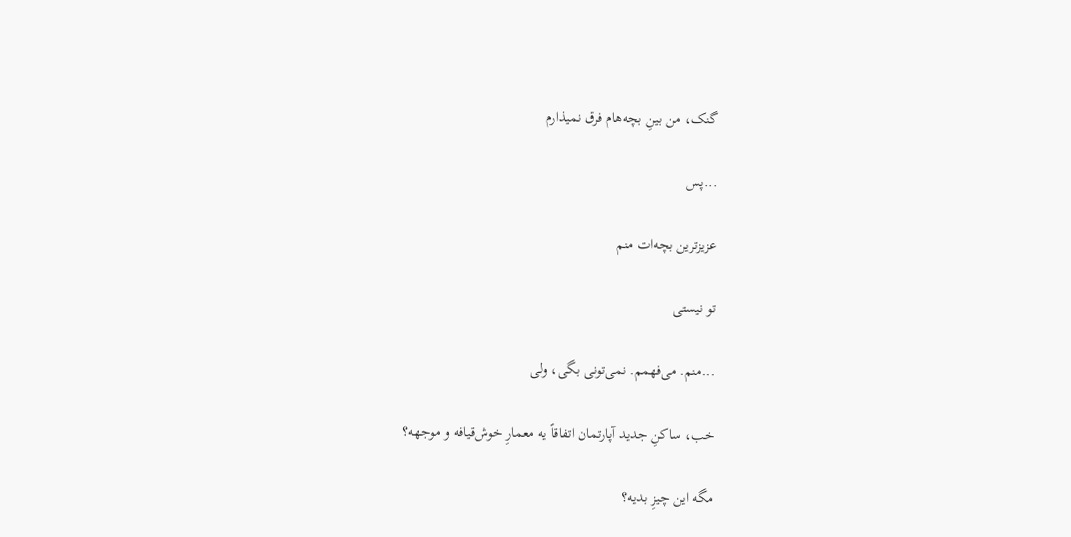گنک، من بینِ بچه‌هام فرق نمیذارم

...پس

عزیزترین بچه‌ات منم

تو نیستی

...منم. می‌فهمم. نمی‌تونی بگی، ولی

خب، ساکنِ جدید آپارتمان اتفاقاً یه معمارِ خوش‌قیافه و موجهه؟

مگه این چیزِ بدیه؟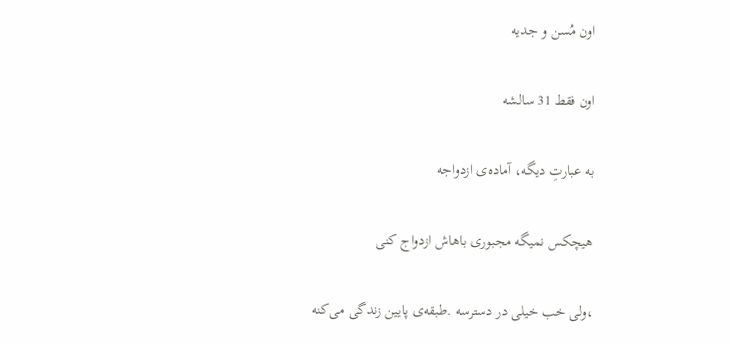اون مُسن و جدیه

اون فقط 31 سالشه

به عبارتِ دیگه، آماده‌ی ازدواجه

هیچکس نمیگه مجبوری باهاش ازدواج کنی

،ولی خب خیلی در دسترسه .طبقه‌ی پایین زندگی می‌کنه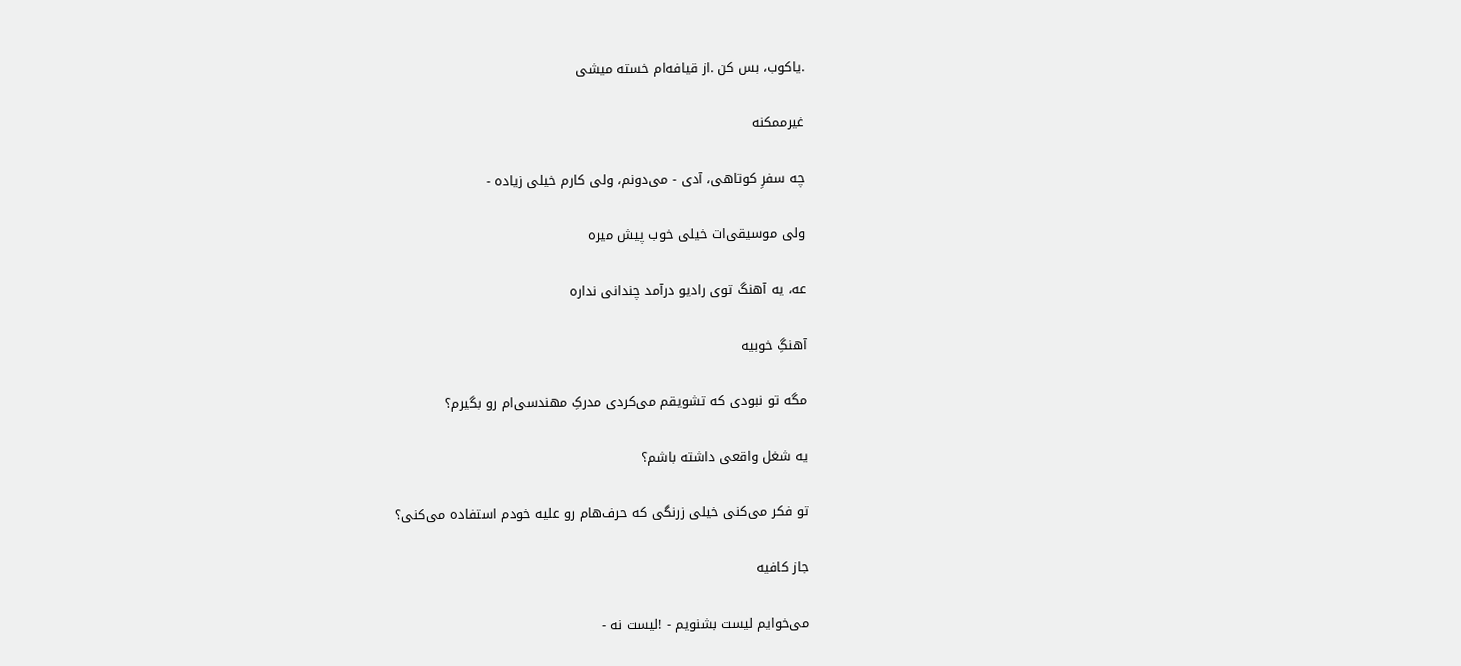.یاکوب، بس کن .از قیافه‌ام خسته میشی

غیرممکنه

چه سفرِ کوتاهی، آدی - می‌دونم، ولی کارم خیلی زیاده -

ولی موسیقی‌ات خیلی خوب پیش میره

عه، یه آهنگ توی رادیو درآمد چندانی نداره

آهنگِ خوبیه

مگه تو نبودی که تشویقم می‌کردی مدرکِ مهندسی‌ام رو بگیرم؟

یه شغل واقعی داشته باشم؟

تو فکر می‌کنی خیلی زرنگی که حرف‌هام رو علیه خودم استفاده می‌کنی؟

جاز کافیه

می‌خوایم لیست بشنویم - !لیست نه -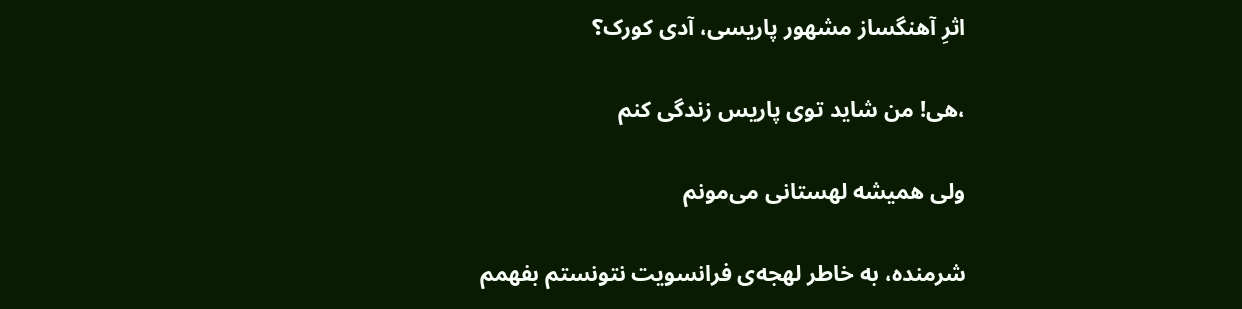اثرِ آهنگساز مشهور پاریسی، آدی کورک؟

،هی! من شاید توی پاریس زندگی کنم

ولی همیشه لهستانی می‌مونم

شرمنده، به خاطر لهجه‌ی فرانسویت نتونستم بفهمم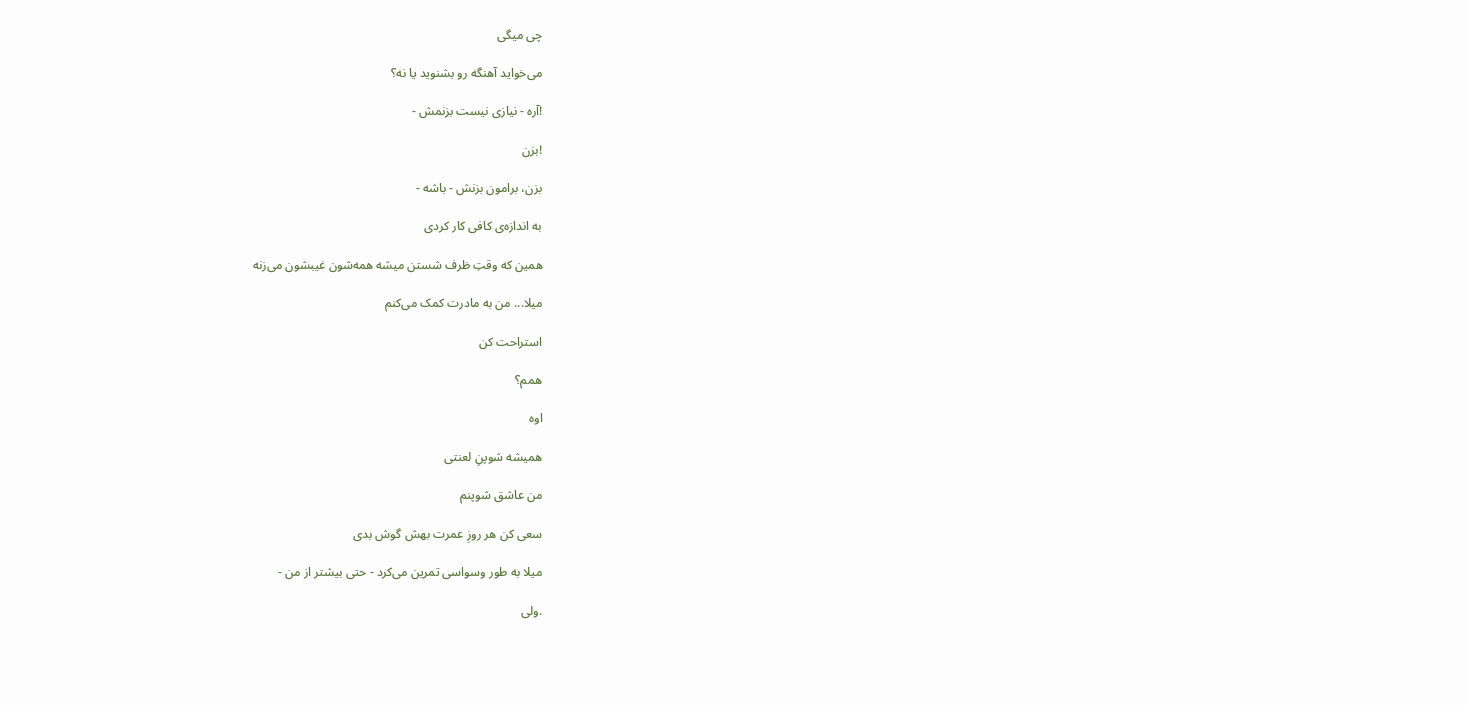چی میگی

می‌خواید آهنگه رو بشنوید یا نه؟

!آره - نیازی نیست بزنمش -

!بزن

بزن، برامون بزنش - باشه -

به اندازه‌ی کافی کار کردی

همین که وقتِ ظرف شستن میشه همه‌شون غیبشون می‌زنه

میلا... من به مادرت کمک می‌کنم

استراحت کن

همم؟

اوه

همیشه شوپنِ لعنتی

من عاشق شوپنم

سعی کن هر روزِ عمرت بهش گوش بدی

میلا به طور وسواسی تمرین می‌کرد - حتی بیشتر از من -

.ولی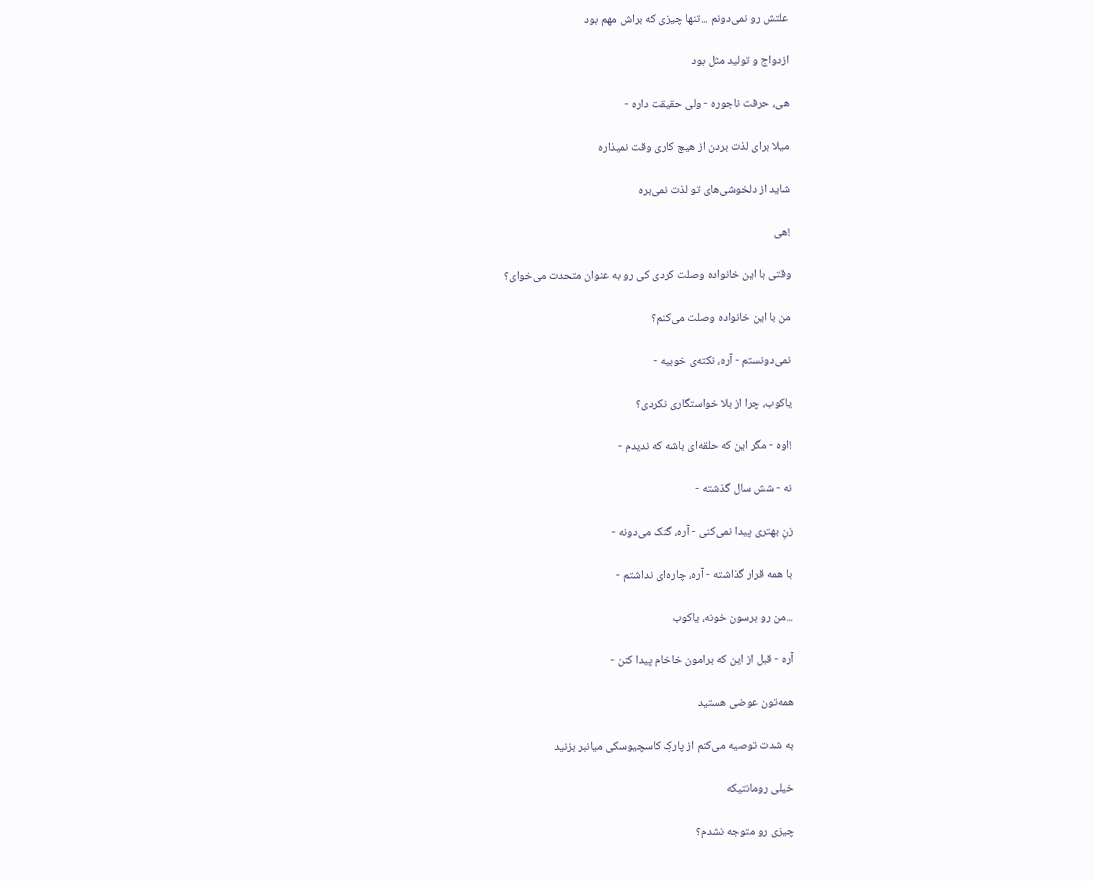علتش رو نمی‌دونم ...تنها چیزی که براش مهم بود

ازدواج و تولید مثل بود

هی، حرفت ناجوره - ولی حقیقت داره -

میلا برای لذت بردن از هیچ کاری وقت نمیذاره

شاید از دلخوشی‌های تو لذت نمی‌بره

!هی

وقتی با این خانواده وصلت کردی کی رو به عنوان متحدت می‌خوای؟

من با این خانواده وصلت می‌کنم؟

نمی‌دونستم - آره، نکته‌ی خوبیه -

یاکوب، چرا از بلا خواستگاری نکردی؟

!اوه - مگر این که حلقه‌ای باشه که ندیدم -

نه - شش سال گذشته -

زنِ بهتری پیدا نمی‌کنی - آره، گنک می‌دونه -

با همه قرار گذاشته - آره، چاره‌ای نداشتم -

...من رو برسون خونه، یاکوب

آره - قبل از این که برامون خاخام پیدا کنن -

همه‌تون عوضی هستید

به شدت توصیه می‌کنم از پارکِ کاسچیوسکی میانبر بزنید

خیلی رومانتیکه

چیزی رو متوجه نشدم؟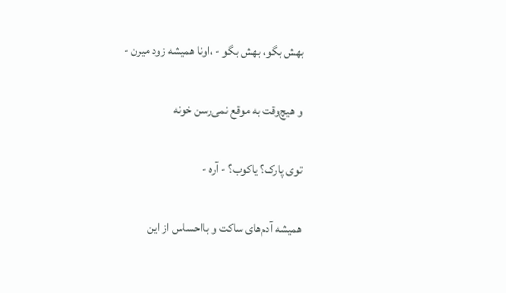بهش بگو، بهش بگو - ،اونا همیشه زود میرن -

و هیچ‌وقت به موقع نمی‌رسن خونه

توی پارک؟ یاکوب؟ - آره -

همیشه آدم‌های ساکت و بااحساس از این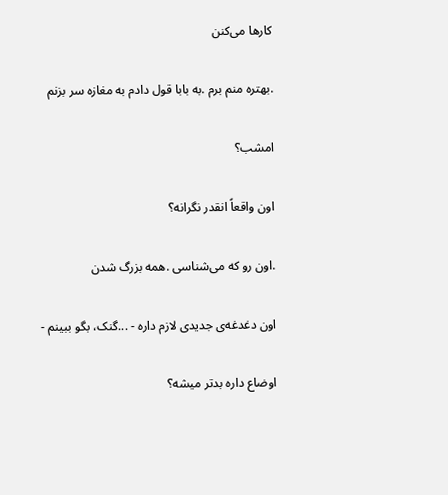کارها می‌کنن

.بهتره منم برم .به بابا قول دادم به مغازه سر بزنم

امشب؟

اون واقعاً انقدر نگرانه؟

.اون رو که می‌شناسی .همه بزرگ شدن

اون دغدغه‌ی جدیدی لازم داره - ...گنک، بگو ببینم -

اوضاع داره بدتر میشه؟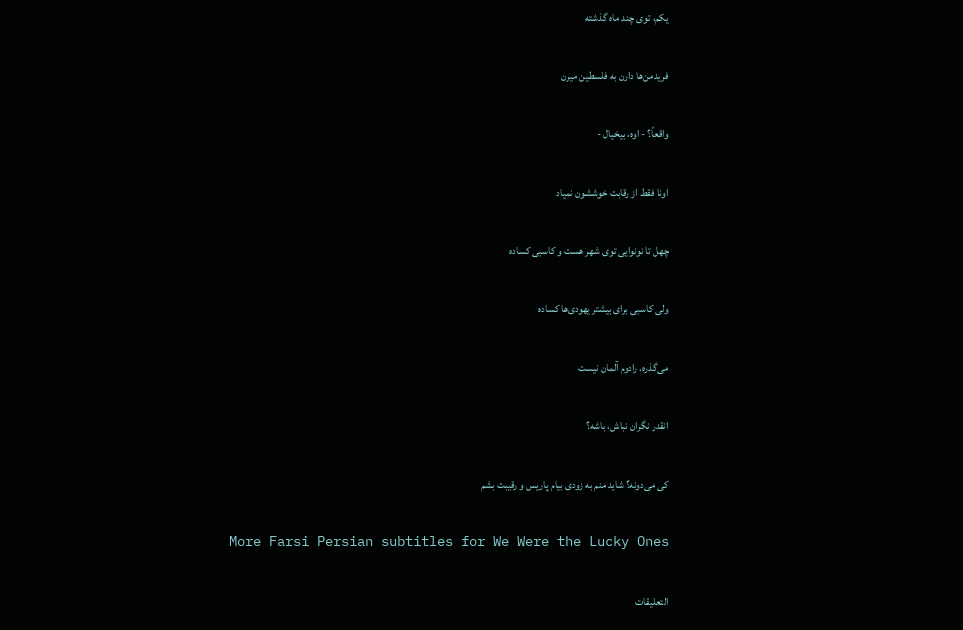یکم، توی چند ماه گذشته

فریدمن‌ها دارن به فلسطین میرن

واقعاً؟ - اوه، بیخیال -

اونا فقط از رقابت خوششون نمیاد

چهل تا نونوایی توی شهر هست و کاسبی کساده

ولی کاسبی برای بیشتر یهودی‌ها کساده

می‌گذره. رادوم آلمان نیست

انقدر نگران نباش، باشه؟

کی می‌دونه؟ شاید منم به زودی بیام پاریس و رقیبت بشم

More Farsi Persian subtitles for We Were the Lucky Ones

التعليقات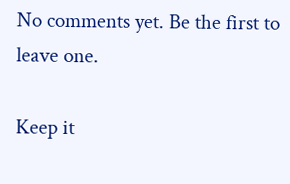No comments yet. Be the first to leave one.

Keep it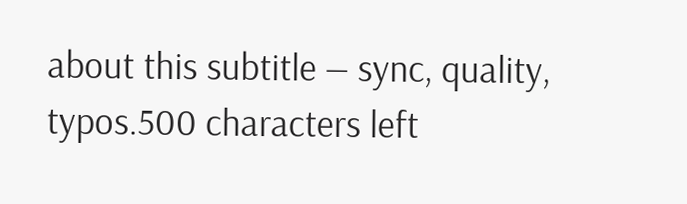about this subtitle — sync, quality, typos.500 characters left